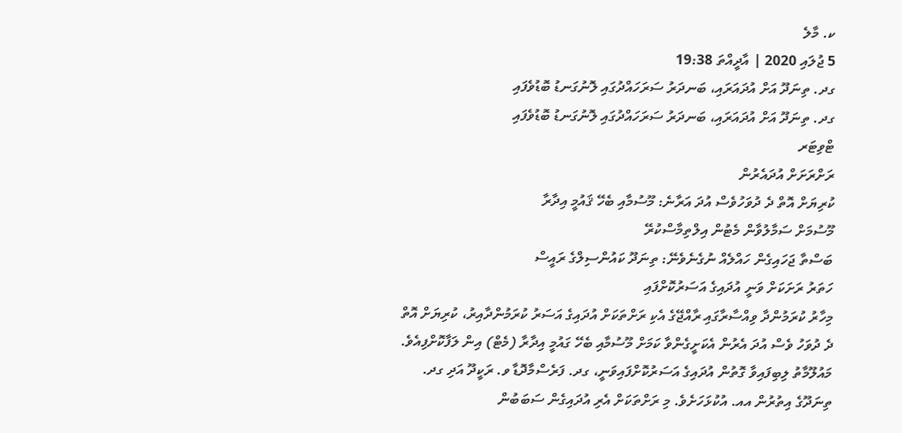ކ. މާލެ
5 ޖުލައި 2020 | އާދީއްތަ 19:38
ގދ. ތިނަދޫ އަށް އުދައަރައި، ބަނދަރު ސަރަހައްދުގައި ލޮނުގަނޑު ބޮޑުވެފައި
ގދ. ތިނަދޫ އަށް އުދައަރައި، ބަނދަރު ސަރަހައްދުގައި ލޮނުގަނޑު ބޮޑުވެފައި
ޓްވިޓަރ
ރަށްރަށަށް އުދައެރުން
ކުރިޔަށް އޮތް ދެ ދުވަހުވެސް އުދަ އަރާނެ: މޫސުމާއި ބެހޭ ޤައުމީ އިދާރާ
މޫސުމަށް ސަމާލުވާން މެޓުން އިލްތިމާސްކުރޭ
ބަސްތާ ޖަހައިގެން ހައްލެއް ނުގެނެވެނޭ: ތިނަދޫ ކައުންސިލްގެ ރައީސް
ހަތަރު ރަށަކަށް ވަނީ އުދައިގެ އަސަރުކޮށްފައި
މިހާރު ކުރަމުންދާ ވިއްސާރާގައި ރާއްޖޭގެ އެކި ރަށްތަކަށް އުދައިގެ އަސަރު ކުރަމުންދާއިރު، ކުރިޔަށް އޮތް ދެ ދުވަހު ވެސް އުދަ އެރުން އެކަށީގެންވާ ކަމަށް މޫސުމާއި ބެހޭ ގައުމީ އިދާރާ (މެޓް) އިން ލަފާކޮށްފިއެވެ.
މައުލޫމާތު ލިބިފައިވާ ގޮތުން އުދައިގެ އަސަރުކޮށްފައިވަނީ، ގދ. ފަރެސްމާދޮޑާ ވ. ރަކީދޫ އަދި ގދ. ތިނަދޫގެ އިތުރުން އއ. އުކުޅަހަށެވެ. މި ރަށްތަކަށް އެރި އުދައިގެން ސަބަބުން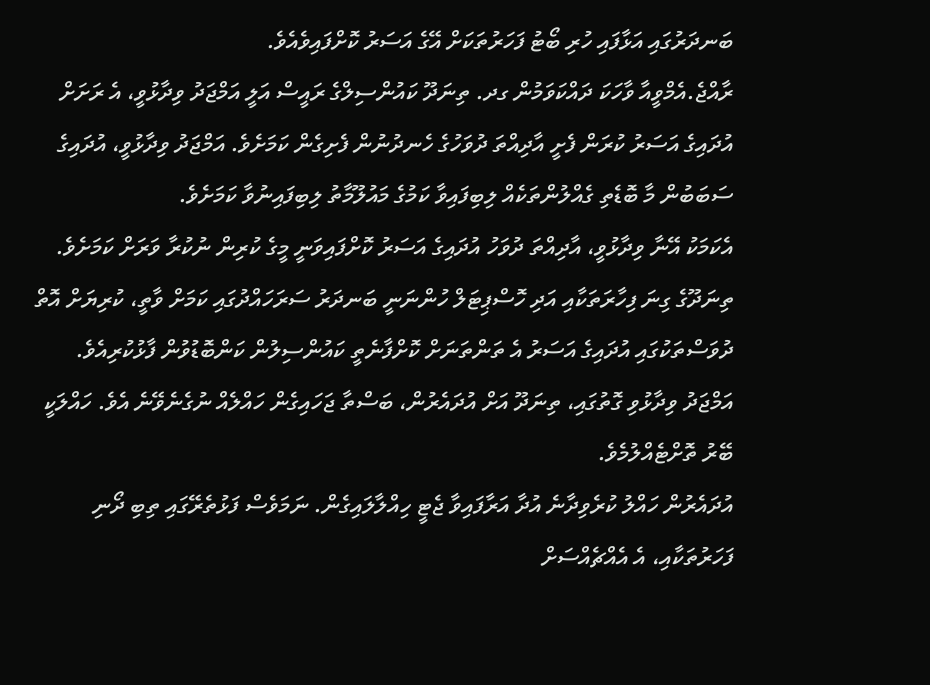ބަނދަރުގައި އަޅާފައި ހުރި ބޯޓު ފަހަރުތަކަށް އޭގެ އަސަރު ކޮށްފައިވެއެވެ.
ރާއްޖެ.އެމްވީއާ ވާހަކަ ދައްކަވަމުން ގދ. ތިނަދޫ ކައުންސިލްގެ ރައީސް އަލީ އަމްޖަދު ވިދާޅުވީ، އެ ރަށަށް އުދައިގެ އަސަރު ކުރަން ފެށީ އާދިއްތަ ދުވަހުގެ ހެނދުނުން ފެށިގެން ކަމަށެވެ. އަމްޖަދު ވިދާޅުވީ، އުދައިގެ ސަބަބުން މާ ބޮޑެތި ގެއްލުންތަކެއް ލިބިފައިވާ ކަމުގެ މައުލޫމާތު ލިބިފައިނުވާ ކަމަށެވެ.
އެކަމަކު އޭނާ ވިދާޅުވީ، އާދިއްތަ ދުވަހު އުދައިގެ އަސަރު ކޮށްފައިވަނީ މީގެ ކުރިން ނުކުރާ ވަރަށް ކަމަށެވެ. ތިނަދޫގެ ގިނަ ފިހާރަތަކާއި އަދި ހޮސްޕިޓަލް ހުންނަނީ ބަނދަރު ސަރަހައްދުގައި ކަމަށް ވާތީ، ކުރިޔަށް އޮތް ދުވަސްތަކުގައި އުދައިގެ އަސަރު އެ ތަންތަނަށް ކޮށްފާނެތީ ކައުންސިލުން ކަންބޮޑުވުން ފާޅުކުރިއެވެ.
އަމްޖަދު ވިދާޅުވި ގޮތުގައި، ތިނަދޫ އަށް އުދައެރުން، ބަސްތާ ޖަހައިގެން ހައްލެއް ނުގެނެވޭނެ އެވެ. ހައްލަކީ ބޭރު ތޮށްޓެއްލުމެވެ.
އުދައެރުން ހައްލު ކުރެވިދާނެ އުދާ އަރާފައިވާ ޖެޓީ ހިއްލާލައިގެން. ނަމަވެސް ފަޅުތެރޭގައި ތިބި ދޯނި ފަހަރުތަކާއި، އެ އެއްޗެއްސަށް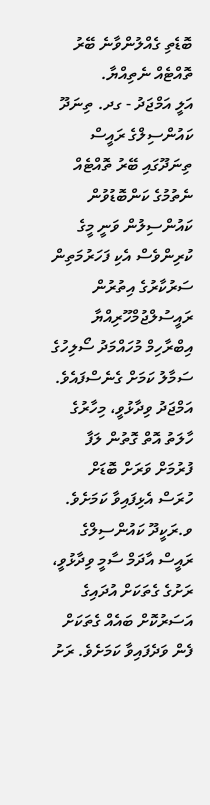ބޮޑެތި ގެއްލުންވާނެ ބޭރު ތޮއްޓެއް ނެތިއްޔާ.
އަލީ އަމްޖަދު - ގދ. ތިނަދޫ ކައުންސިލްގެ ރައީސް
ތިނަދޫގައި ބޭރު ތޮއްޓެއް ނެތުމުގެ ކަންބޮޑުވުން ކައުންސިލުން ވަނީ މީގެ ކުރިންވެސް އެކި ފަހަރުމަތިން ސަރުކާރުގެ އިތުރުން ރައީސުލްޖުމްހޫރިއްޔާ އިބްރާހިމް މުހައްމަދު ސޯލިހުގެ ސަމާލު ކަމަށް ގެނެސްފައެވެ. އަމްޖަދު ވިދާޅުވީ، މިހާރުގެ ހާލަތު އޮތް ގޮތުން ލަފާ ފުރުމަށް ވަރަށް ބޮޑަށް ހުރަސް އެޅިފައިވާ ކަމަށެވެ.
ވ.ރަކީދޫ ކައުންސިލްގެ ރައީސް އާދަމް ސާމީ ވިދާޅުވީ، ރަށުގެ ގެތަކަށް އުދައިގެ އަސަރުކޮށް ބައެއް ގެތަކަށް ފެން ވަދެފައިވާ ކަމަށެވެ. ރަށު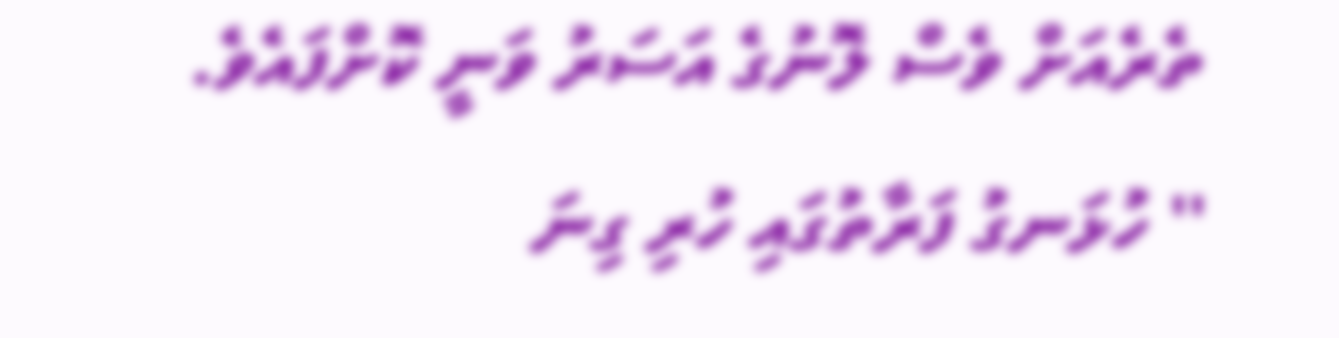ތެރެއަށް ވެސް ލޮނުގެ އަސަރު ވަނީ ކޮށްފައެވެ.
'' ހުޅަނގު ފަރާތުގައި ހުރި ގިނަ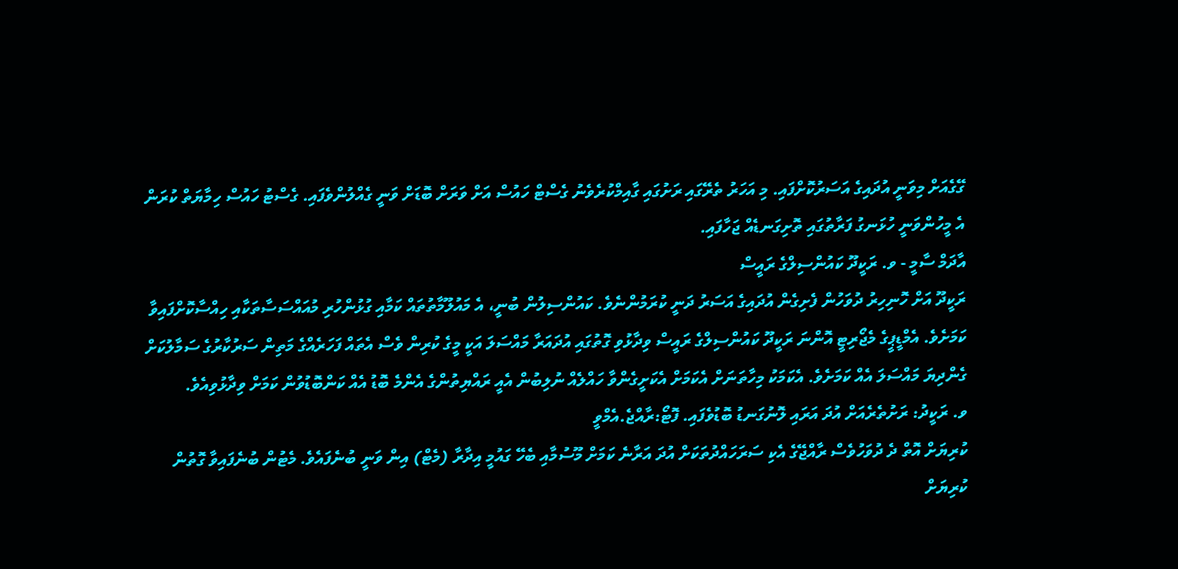ގޭގެއަށް މިވަނީ އުދައިގެ އަސަރުކޮށްފައި. މި އަހަރު ތެރޭގައި ރަށުގައި ގާއިމްކުރެވެނު ގެސްޓް ހައުސް އަށް ވަރަށް ބޮޑަށް ވަނީ ގެއްލުންވެފައި. ގެސްޓު ހައުސް ހިމާޔަތް ކުރަން އެ މީހުންވަނީ ހުޅަނގު ފަރާތުގައި ތޮށިގަނޑެއް ޖަހާފައި.
އާދަމް ސާމީ - ވ. ރަކީދޫ ކައުންސިލްގެ ރައީސް
ރަކީދޫ އަށް ހޮނިހިރު ދުވަހުން ފެށިގެން އުދައިގެ އަސަރު ދަނީ ކުރަމުންނެވެ. ކައުންސިލުން ބުނީ، އެ މައުލޫމާތުތައް ކަމާއި ގުޅުންހުރި މުއައްސަސާތަކާއި ހިއްސާކޮށްފައިވާ ކަމަށެވެ. އެމްޑީޕީގެ މެޖޯރިޓީ އޮންނަ ރަކީދޫ ކައުންސިލްގެ ރައީސް ވިދާޅުވި ގޮތުގައި އުދައަރާ މައްސަލަ އަކީ މީގެ ކުރިން ވެސް އެތައް ފަހަރެއްގެ މަތިން ސަރުކާރުގެ ސަމާލުކަށް ގެންދިޔަ މައްސަލަ އެއް ކަމަށެވެ. އެކަމަކު މިހާތަނަށް އެކަމަށް އެކަށީގެންވާ ހައްލެއް ނުލިބުން އެއީ ރައްޔިތުންގެ އެންމެ ބޮޑު އެއް ކަންބޮޑުވުން ކަމަށް ވިދާޅުވިއެވެ.
ވ. ރަކީދު: ރަށުތެރެއަށް އުދަ އަރައި ލޮނުގަނޑު ބޮޑުވެފައި. ފޮޓޯ:ރާއްޖެ.އެމްވީ
ކުރިޔަށް އޮތް ދެ ދުވަހުވެސް ރާއްޖޭގެ އެކި ސަރަހައްދުތަކަށް އުދަ އަރާނެ ކަމަށް މޫސުމާއި ބެހޭ ގައުމީ އިދާރާ (މެޓް) އިން ވަނީ ބުނެފައެވެ. މެޓުން ބުނެފައިވާ ގޮތުން ކުރިޔަށް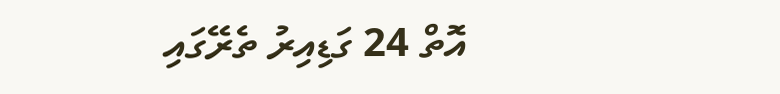އޮތް 24 ގަޑިއިރު ތެރޭގައި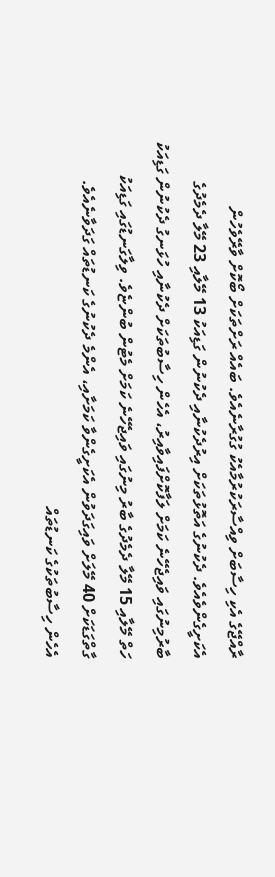ރާއްޖޭގެ އެކި ހިސާބަށް ވިއްސާރަކުރުމާއެކު ގުގުރާނެއެވެ. ބައެއް ރަށްތަކަށް ބޯކޮށް ވާރޭވެހުން އެކަށީގެންވެއެވެ. ދެކުނުގެ އަތޮޅުތަކަށް އިރުދެކުނާއި ދެކުނުން ގަޑިއަކު 13 މޭލާއި 23 މޭލާ ދެމެދުގެ ބާރުމިނުގައި ވައިޖެހޭނެ ކަމަށް ލަފާކޮށްފައިވާއިރު، އެހެން ހިސާބުތަކަށް ދެކުނާއި ހުޅަނގު ދެކުނުން ގަޑިއަކު ހަތް މޭލާއި 15 މޭލާ ދެމެދުގެ ބާރު މިނުގައި ވައިޖެހޭނެ ކަމަށް މެޓުން ބުންޏެވެ. ވިލާގަނޑުގައި ގަޑިއަކު ގާތްގަޑަކަށް 40 މޭލަށް ވައިގަދަވުން އެކަށީގެންވާ ކަމަށާއި، އެންމެ ދެކުނުގެ ކަނޑުތައް ގަދަވާނެއެވެ.
އެހެން ހިސާބުތަކުގެ ކަނޑުތައް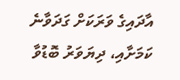އާދައިގެ ވަރަކަށް ގަދަވާނެ ކަމަށާއި، ދިޔަވަރު ބޮޑުވާ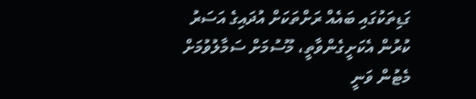ގަޑިތަކުގައި ބައެއް ރަށްތަކަށް އުދައިގެ އަސަރު ކުރުން އެކަށީގެންވާތީ، މޫސުމަށް ސަމާލުވުމަށް މެޓުން ވަނީ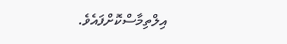އިލްތިމާސްކޮށްފައެވެ.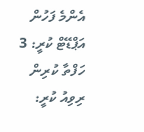އެންމެ ފަހުން އަޕްޑޭޓް ކުރީ: 3 ހަފްތާ ކުރިން
ރިވިއު ކުރީ: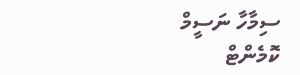ސިމާހާ ނަސީމް
ކޮމެންޓް